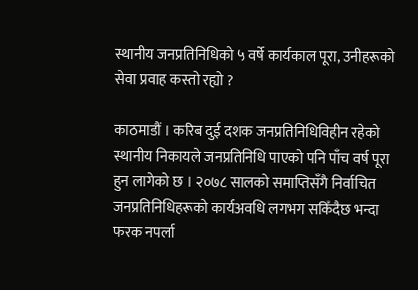स्थानीय जनप्रतिनिधिको ५ वर्षे कार्यकाल पूरा, उनीहरूको सेवा प्रवाह कस्‍तो रह्यो ?

काठमाडौं । करिब दुई दशक जनप्रतिनिधिविहीन रहेको स्थानीय निकायले जनप्रतिनिधि पाएको पनि पाँच वर्ष पूरा हुन लागेको छ । २०७८ सालको समाप्तिसँगै निर्वाचित जनप्रतिनिधिहरूको कार्यअवधि लगभग सकिँदैछ भन्दा फरक नपर्ला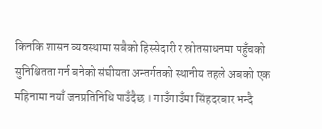किनकि शासन व्यवस्थामा सबैको हिस्सेदारी र स्रोतसाधनमा पहुँचको सुनिश्चितता गर्न बनेको संघीयता अन्तर्गतको स्थानीय तहले अबको एक महिनामा नयाँ जनप्रतिनिधि पाउँदैछ । गाउँगाउँमा सिंहदरबार भन्दै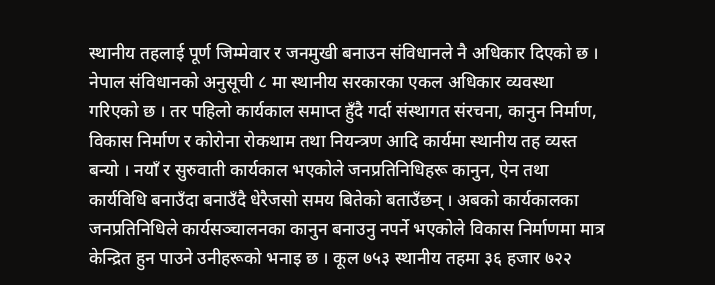स्थानीय तहलाई पूर्ण जिम्मेवार र जनमुखी बनाउन स‌ंविधानले नै अधिकार दिएको छ । नेपाल संविधानको अनुसूची ८ मा स्थानीय सरकारका एकल अधिकार व्यवस्था गरिएको छ । तर पहिलो कार्यकाल समाप्त हुँदै गर्दा संस्थागत संरचना, कानुन निर्माण, विकास निर्माण र कोरोना रोकथाम तथा नियन्त्रण आदि कार्यमा स्थानीय तह व्यस्त बन्यो । नयाँ र सुरुवाती कार्यकाल भएकोले जनप्रतिनिधिहरू कानुन, ऐन तथा कार्यविधि बनाउँदा बनाउँदै धेरैजसो समय बितेको बताउँछन् । अबको कार्यकालका जनप्रतिनिधिले कार्यसञ्चालनका कानुन बनाउनु नपर्ने भएकोले विकास निर्माणमा मात्र केन्द्रित हुन पाउने उनीहरूको भनाइ छ । कूल ७५३ स्थानीय तहमा ३६ हजार ७२२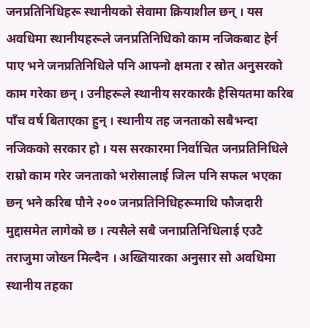जनप्रतिनिधिहरू स्थानीयको सेवामा क्रियाशील छन् । यस अवधिमा स्थानीयहरूले जनप्रतिनिधिको काम नजिकबाट हेर्न पाए भने जनप्रतिनिधिले पनि आफ्नो क्षमता र स्रोत अनुसरको काम गरेका छन् । उनीहरूले स्थानीय सरकारकै हैसियतमा करिब पाँच वर्ष बिताएका हुन् । स्थानीय तह जनताको सबैभन्दा नजिकको सरकार हो । यस सरकारमा निर्वाचित जनप्रतिनिधिले राम्रो काम गरेर जनताको भरोसालाई जित्न पनि सफल भएका छन् भने करिब पौने २०० जनप्रतिनिधिहरूमाथि फौजदारी मुद्दासमेत लागेको छ । त्यसैले सबै जनाप्रतिनिधिलाई एउटै तराजुमा जोख्न मिल्दैन । अख्तियारका अनुसार सो अवधिमा स्थानीय तहका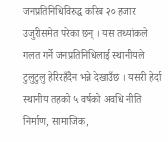जनप्रतिनिधिविरुद्ध करिब २० हजार उजुरीसमेत परेका छन् । यस तथ्यांकले गलत गर्ने जनप्रतिनिधिलाई स्थानीयले टुलुटुलु हेरिरहँदैन भन्ने देखाउँछ । यसरी हेर्दा स्थानीय तहको ५ वर्षको अवधि नीति निर्माण, सामाजिक,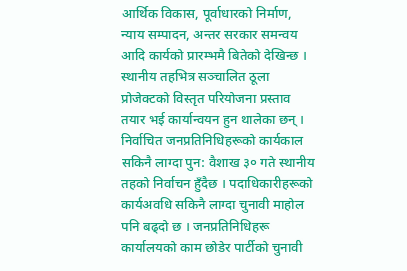आर्थिक विकास, पूर्वाधारको निर्माण, न्याय सम्पादन, अन्तर सरकार समन्वय आदि कार्यको प्रारम्भमै बितेको देखिन्छ । स्थानीय तहभित्र सञ्चालित ठूला प्रोजेक्टको विस्तृत परियोजना प्रस्ताव तयार भई कार्यान्वयन हुन थालेका छन् । निर्वाचित जनप्रतिनिधिहरूको कार्यकाल सकिनै लाग्दा पुन: वैशाख ३० गते स्थानीय तहको निर्वाचन हुँदैछ । पदाधिकारीहरूको कार्यअवधि सकिनै लाग्दा चुनावी माहोल पनि बढ्दो छ । जनप्रतिनिधिहरू कार्यालयको काम छोडेर पार्टीको चुनावी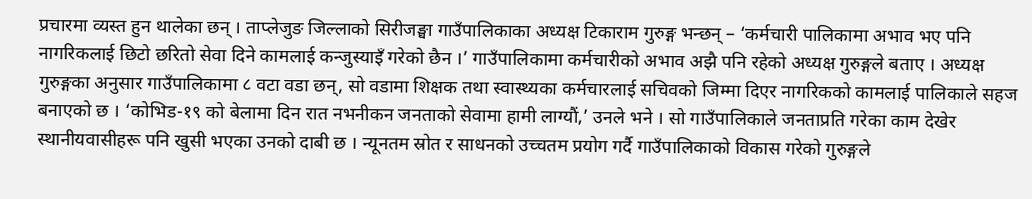प्रचारमा व्यस्त हुन थालेका छन् । ताप्लेजुङ जिल्लाको सिरीजङ्घा गाउँपालिकाका अध्यक्ष टिकाराम गुरुङ्ग भन्छन् – ‘कर्मचारी पालिकामा अभाव भए पनि नागरिकलाई छिटो छरितो सेवा दिने कामलाई कन्जुस्याइँ गरेको छैन ।’ गाउँपालिकामा कर्मचारीको अभाव अझै पनि रहेको अध्यक्ष गुरुङ्गले बताए । अध्यक्ष गुरुङ्गका अनुसार गाउँपालिकामा ८ वटा वडा छन्, सो वडामा शिक्षक तथा स्वास्थ्यका कर्मचारलाई सचिवको जिम्मा दिएर नागरिकको कामलाई पालिकाले सहज बनाएको छ । ‘कोभिड-१९ को बेलामा दिन रात नभनीकन जनताको सेवामा हामी लाग्यौं,’ उनले भने । सो गाउँपालिकाले जनताप्रति गरेका काम देखेर स्थानीयवासीहरू पनि खुसी भएका उनको दाबी छ । न्यूनतम स्रोत र साधनको उच्चतम प्रयोग गर्दै गाउँपालिकाको विकास गरेको गुरुङ्गले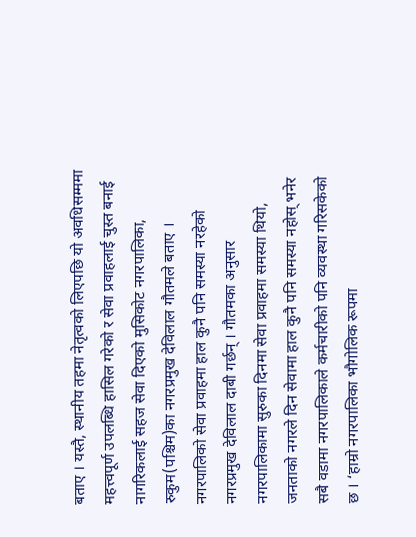बताए । यस्तै, स्थानीय तहमा नेतृत्वको लिएपछि यो अवधिसम्ममा महत्त्वपूर्ण उपलब्धि हासिल गरेको र सेवा प्रवाहलाई चुस्त बनाई नागरिकलाई सहज सेवा दिएको मुसिकोट नगरपालिका, रुकुम(पश्चिम)का नगरप्रमुख देविलाल गौतमले बताए । नगरपालिको सेवा प्रवाहमा हाल कुनै पनि समस्या नरहेको नगरप्रमुख देविलाल दाबी गर्छन् । गौतमका अनुसार नगरपालिकामा सुरुका दिनमा सेवा प्रवाहमा समस्या थियो, जनताको नगरले दिन सेवामा हाल कुनै पनि समस्या नहोस् भनेर सबै वडामा नगरपालिकाले कर्मचारीको पनि व्यवस्था गरिसकेको छ । ‘हाम्रो नगरपालिका भौगोलिक रूपमा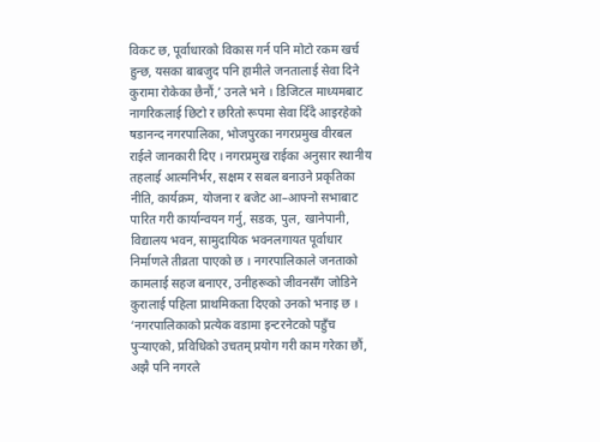विकट छ, पूर्वाधारको विकास गर्न पनि मोटो रकम खर्च हुन्छ, यसका बाबजुद पनि हामीले जनतालाई सेवा दिने कुरामा रोकेका छैनौं,’ उनले भने । डिजिटल माध्यमबाट नागरिकलाई छिटो र छरितो रूपमा सेवा दिँदै आइरहेको षडानन्द नगरपालिका, भोजपुरका नगरप्रमुख वीरबल राईले जानकारी दिए । नगरप्रमुख राईका अनुसार स्थानीय तहलाई आत्मनिर्भर, सक्षम र सबल बनाउने प्रकृतिका नीति, कार्यक्रम, योजना र बजेट आ–आफ्नो सभाबाट पारित गरी कार्यान्वयन गर्नु, सडक, पुल, खानेपानी, विद्यालय भवन, सामुदायिक भवनलगायत पूर्वाधार निर्माणले तीव्रता पाएको छ । नगरपालिकाले जनताको कामलाई सहज बनाएर, उनीहरूको जीवनसँग जोडिने कुरालाई पहिला प्राथमिकता दिएको उनको भनाइ छ । ‘नगरपालिकाको प्रत्येक वडामा इन्टरनेटको पहुँच पुर्‍याएको, प्रविधिको उचतम् प्रयोग गरी काम गरेका छौं, अझै पनि नगरले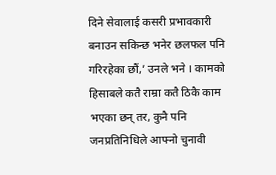दिने सेवालाई कसरी प्रभावकारी बनाउन सकिन्छ भनेर छलफल पनि गरिरहेका छौं,’ उनले भने । कामको हिसाबले कतै राम्रा कतै ठिकै काम भएका छन् तर, कुनै पनि जनप्रतिनिधिले आफ्नो चुनावी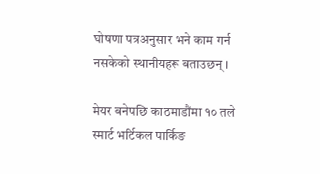घोषणा पत्रअनुसार भने काम गर्न नसकेको स्थानीयहरू बताउछन् ।

मेयर बनेपछि काठमाडौंमा १० तले स्मार्ट भर्टिकल पार्किङ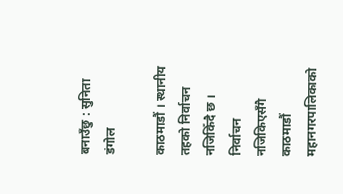बनाउँछु : सुनिता डंगोल

काठमाडौं । स्थानीय तहको निर्वाचन नजिकिँदै छ । निर्वाचन नजिकिएसँगै काठमाडौं महानगरपालिकाको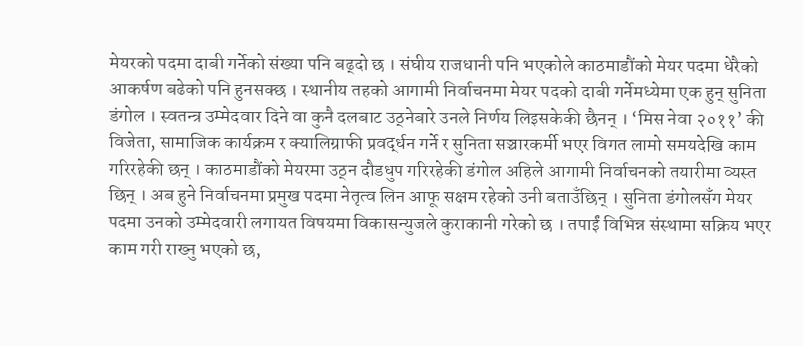मेयरको पदमा दाबी गर्नेको संख्या पनि बढ्दो छ । संघीय राजधानी पनि भएकोले काठमाडौंको मेयर पदमा धेरैको आकर्षण बढेको पनि हुनसक्छ । स्थानीय तहको आगामी निर्वाचनमा मेयर पदको दाबी गर्नेमध्येमा एक हुन् सुनिता डंगोल । स्वतन्त्र उम्मेदवार दिने वा कुनै दलबाट उठ्नेबारे उनले निर्णय लिइसकेकी छैनन् । ‘मिस नेवा २०११’ की विजेता, सामाजिक कार्यक्रम र क्यालिग्राफी प्रवर्द्धन गर्ने र सुनिता सञ्चारकर्मी भएर विगत लामो समयदेखि काम गरिरहेकी छन् । काठमाडौंको मेयरमा उठ्न दौडधुप गरिरहेकी डंगोल अहिले आगामी निर्वाचनको तयारीमा व्यस्त छिन् । अब हुने निर्वाचनमा प्रमुख पदमा नेतृत्व लिन आफू सक्षम रहेको उनी बताउँछिन् । सुनिता डंगोलसँग मेयर पदमा उनको उम्मेदवारी लगायत विषयमा विकासन्युजले कुराकानी गरेको छ । तपाईं विभिन्न संस्थामा सक्रिय भएर काम गरी राख्नु भएको छ,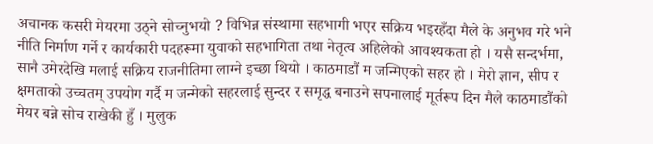अचानक कसरी मेयरमा उठ्ने सोच्नुभयो ? विभिन्न संस्थामा सहभागी भएर सक्रिय भइरहँदा मैले के अनुभव गरे भने नीति निर्माण गर्ने र कार्यकारी पदहरूमा युवाको सहभागिता तथा नेतृत्व अहिलेको आवश्यकता हो । यसै सन्दर्भमा, सानै उमेरदेखि मलाई सक्रिय राजनीतिमा लाग्ने इच्छा थियो । काठमाडौं म जन्मिएको सहर हो । मेरो ज्ञान, सीप र क्षमताको उच्चतम् उपयोग गर्दै म जन्मेको सहरलाई सुन्दर र समृद्ध बनाउने सपनालाई मूर्तरूप दिन मैले काठमाडौंको मेयर बन्ने सोच राखेकी हुँ । मुलुक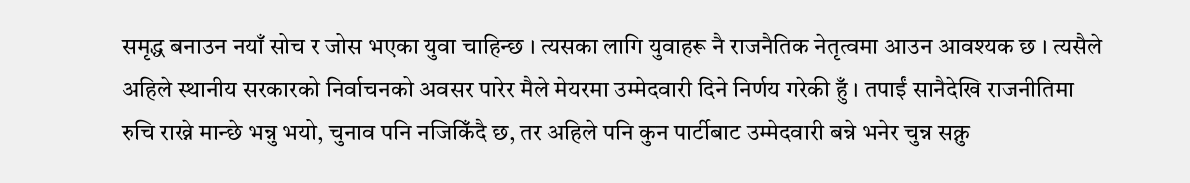समृद्ध बनाउन नयाँ सोच र जोस भएका युवा चाहिन्छ । त्यसका लागि युवाहरू नै राजनैतिक नेतृत्वमा आउन आवश्यक छ । त्यसैले अहिले स्थानीय सरकारको निर्वाचनको अवसर पारेर मैले मेयरमा उम्मेदवारी दिने निर्णय गरेकी हुँ । तपाईं सानैदेखि राजनीतिमा रुचि राख्ने मान्छे भन्नु भयो, चुनाव पनि नजिकिँदै छ, तर अहिले पनि कुन पार्टीबाट उम्मेदवारी बन्ने भनेर चुन्न सक्नु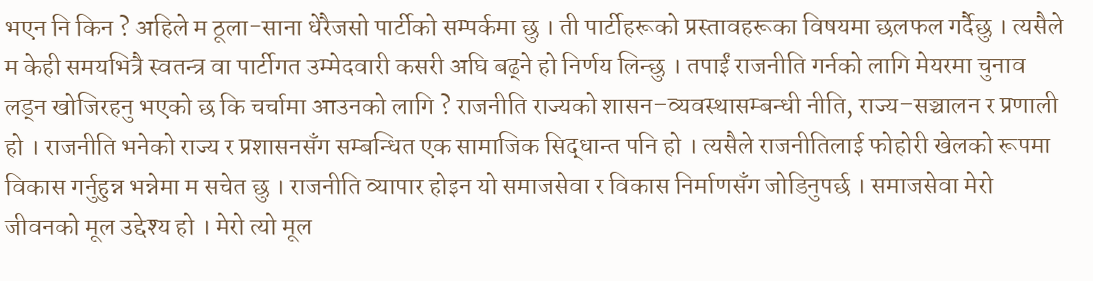भएन नि किन ? अहिले म ठूला-साना धेरैजसो पार्टीको सम्पर्कमा छु । ती पार्टीहरूको प्रस्तावहरूका विषयमा छलफल गर्दैछु । त्यसैले म केही समयभित्रै स्वतन्त्र वा पार्टीगत उम्मेदवारी कसरी अघि बढ्ने हो निर्णय लिन्छु । तपाईं राजनीति गर्नको लागि मेयरमा चुनाव लड्न खोजिरहनु भएको छ कि चर्चामा आउनको लागि ? राजनीति राज्यको शासन–व्यवस्थासम्बन्धी नीति, राज्य–सञ्चालन र प्रणाली हो । राजनीति भनेको राज्य र प्रशासनसँग सम्बन्धित एक सामाजिक सिद्धान्त पनि हो । त्यसैले राजनीतिलाई फोहोरी खेलको रूपमा विकास गर्नुहुन्न भन्नेमा म सचेत छु । राजनीति व्यापार होइन यो समाजसेवा र विकास निर्माणसँग जोडिनुपर्छ । समाजसेवा मेरो जीवनको मूल उद्देश्य हो । मेरो त्यो मूल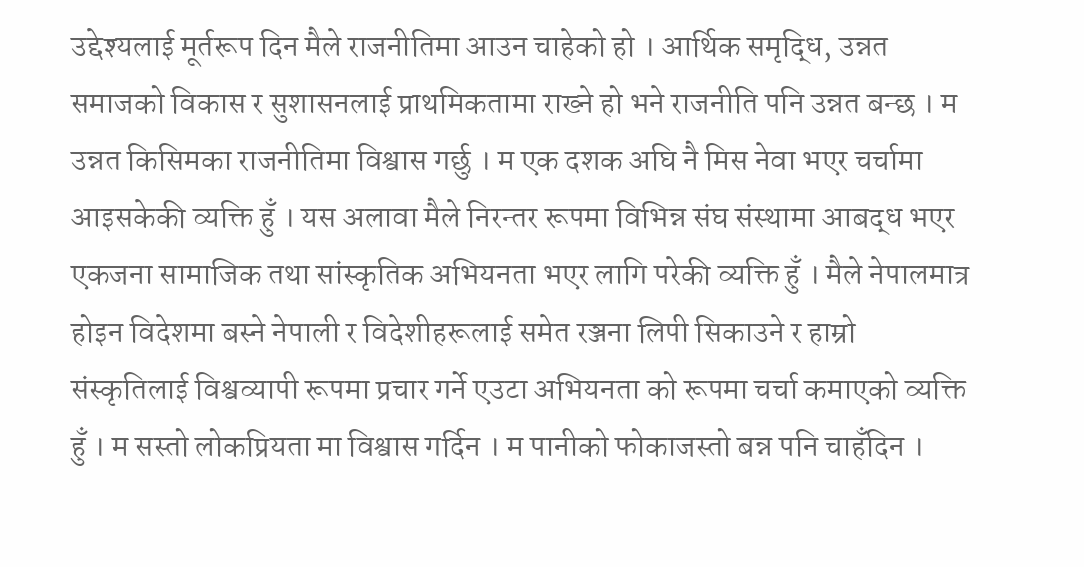उद्देश्यलाई मूर्तरूप दिन मैले राजनीतिमा आउन चाहेको हो । आर्थिक समृद्धि, उन्नत समाजको विकास र सुशासनलाई प्राथमिकतामा राख्ने हो भने राजनीति पनि उन्नत बन्छ । म उन्नत किसिमका राजनीतिमा विश्वास गर्छु । म एक दशक अघि नै मिस नेवा भएर चर्चामा आइसकेकी व्यक्ति हुँ । यस अलावा मैले निरन्तर रूपमा विभिन्न संघ संस्थामा आबद्ध भएर एकजना सामाजिक तथा सांस्कृतिक अभियनता भएर लागि परेकी व्यक्ति हुँ । मैले नेपालमात्र होइन विदेशमा बस्ने नेपाली र विदेशीहरूलाई समेत रञ्जना लिपी सिकाउने र हाम्रो संस्कृतिलाई विश्वव्यापी रूपमा प्रचार गर्ने एउटा अभियनता को रूपमा चर्चा कमाएको व्यक्ति हुँ । म सस्तो लोकप्रियता मा विश्वास गर्दिन । म पानीको फोकाजस्तो बन्न पनि चाहँदिन ।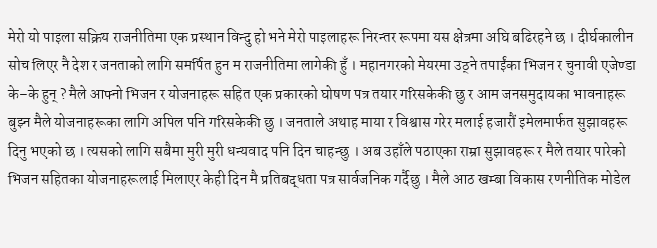मेरो यो पाइला सक्रिय राजनीतिमा एक प्रस्थान विन्दु हो भने मेरो पाइलाहरू निरन्तर रूपमा यस क्षेत्रमा अघि बढिरहने छ । दीर्घकालीन सोच लिएर नै देश र जनताको लागि समर्पित हुन म राजनीतिमा लागेकी हुँ । महानगरको मेयरमा उठ्ने तपाईंका भिजन र चुनावी एजेण्डा के–के हुन् ? मैले आफ्नो भिजन र योजनाहरू सहित एक प्रकारको घोषण पत्र तयार गरिसकेकी छु र आम जनसमुदायका भावनाहरू बुझ्न मैले योजनाहरूका लागि अपिल पनि गरिसकेकी छु । जनताले अथाह माया र विश्वास गरेर मलाई हजारौं इमेलमार्फत सुझावहरू दिनु भएको छ । त्यसको लागि सबैमा मुरी मुरी धन्यवाद पनि दिन चाहन्छु । अब उहाँले पठाएका राम्रा सुझावहरू र मैले तयार पारेको भिजन सहितका योजनाहरूलाई मिलाएर केही दिन मै प्रतिबद्धता पत्र सार्वजनिक गर्दैछु । मैले आठ खम्बा विकास रणनीतिक मोडेल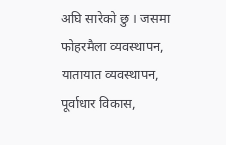अघि सारेको छु । जसमा फोहरमैला व्यवस्थापन, यातायात व्यवस्थापन, पूर्वाधार विकास,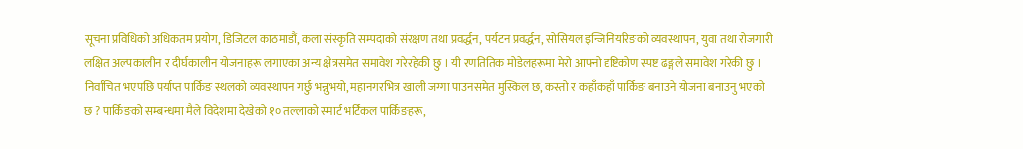सूचना प्रविधिको अधिकतम प्रयोग, डिजिटल काठमाडौं, कला संस्कृति सम्पदाको संरक्षण तथा प्रवर्द्धन, पर्यटन प्रवर्द्धन, सोसियल इन्जिनियरिङको व्यवस्थापन, युवा तथा रोजगारी लक्षित अल्पकालीन र दीर्घकालीन योजनाहरू लगाएका अन्य क्षेत्रसमेत समावेश गरेरहेकी छु । यी रणतितिक मोडेलहरूमा मेरो आफ्नो दृष्टिकोण स्पष्ट ढङ्गले समावेश गरेकी छु । निर्वाचित भएपछि पर्याप्त पार्किङ स्थलको व्यवस्थापन गर्छु भन्नुभयो, महानगरभित्र खाली जग्गा पाउनसमेत मुस्किल छ, कस्तो र कहाँकहाँ पार्किङ बनाउने योजना बनाउनु भएको छ ? पार्किङको सम्बन्धमा मैले विदेशमा देखेको १० तल्लाको स्मार्ट भर्टिकल पार्किङहरू,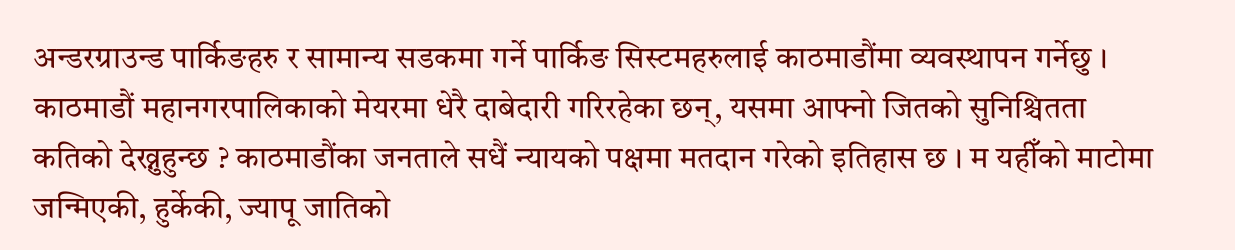अन्डरग्राउन्ड पार्किङहरु र सामान्य सडकमा गर्ने पार्किङ सिस्टमहरुलाई काठमाडौंमा व्यवस्थापन गर्नेछु । काठमाडौं महानगरपालिकाको मेयरमा धेरै दाबेदारी गरिरहेका छन्, यसमा आफ्नो जितको सुनिश्चितता कतिको देख्नुहुन्छ ? काठमाडौंका जनताले सधैं न्यायको पक्षमा मतदान गरेको इतिहास छ । म यहीँको माटोमा जन्मिएकी, हुर्केकी, ज्यापू जातिको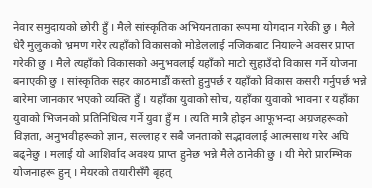नेवार समुदायको छोरी हुँ । मैले सांस्कृतिक अभियनताका रूपमा योगदान गरेकी छु । मैले धेरै मुलुकको भ्रमण गरेर त्यहाँको विकासको मोडेललाई नजिकबाट नियाल्ने अवसर प्राप्त गरेकी छु । मैले त्यहाँको विकासको अनुभवलाई यहाँको माटो सुहाउँदो विकास गर्ने योजना बनाएकी छु । सांस्कृतिक सहर काठमाडौं कस्तो हुनुपर्छ र यहाँको विकास कसरी गर्नुपर्छ भन्ने बारेमा जानकार भएको व्यक्ति हुँ । यहाँका युवाको सोच, यहाँका युवाको भावना र यहाँका युवाको भिजनको प्रतिनिधित्व गर्ने युवा हुँ म । त्यति मात्रै होइन आफूभन्दा अग्रजहरूको विज्ञता, अनुभवीहरूको ज्ञान, सल्लाह र सबै जनताको सद्भावलाई आत्मसाथ गरेर अघि बढ्नेछु । मलाई यो आशिर्वाद अवश्य प्राप्त हुनेछ भन्ने मैले ठानेकी छु । यी मेरो प्रारम्भिक योजनाहरू हुन् । मेयरको तयारीसँगै बृहत्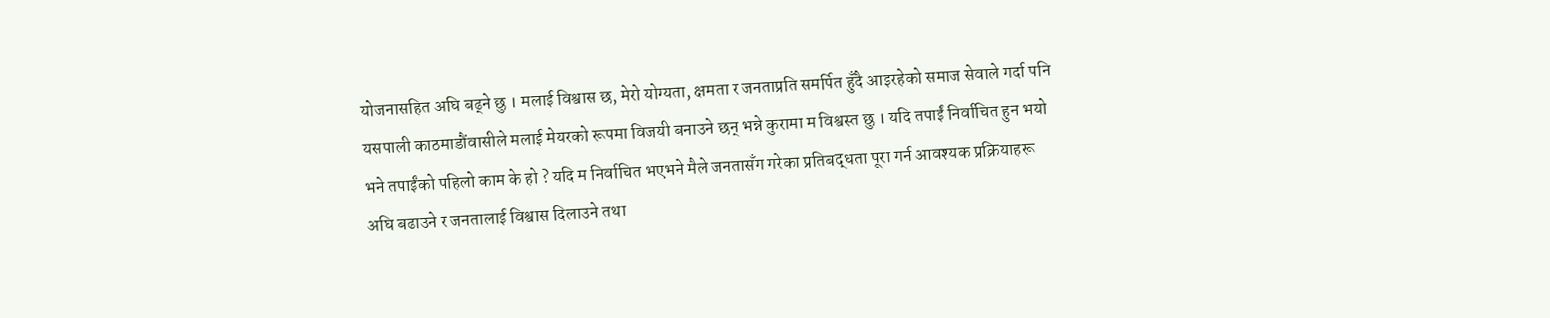योजनासहित अघि बढ्ने छु । मलाई विश्वास छ, मेरो योग्यता, क्षमता र जनताप्रति समर्पित हुँदै आइरहेको समाज सेवाले गर्दा पनि यसपाली काठमाडौंवासीले मलाई मेयरको रूपमा विजयी बनाउने छन् भन्ने कुरामा म विश्वस्त छु । यदि तपाईं निर्वाचित हुन भयो भने तपाईंको पहिलो काम के हो ? यदि म निर्वाचित भएभने मैले जनतासँग गरेका प्रतिबद्धता पूरा गर्न आवश्यक प्रक्रियाहरू अघि बढाउने र जनतालाई विश्वास दिलाउने तथा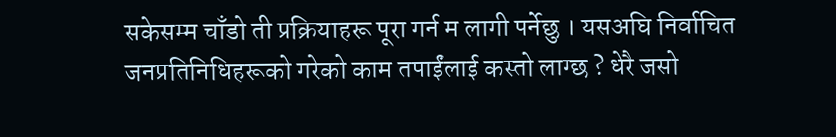सकेसम्म चाँडो ती प्रक्रियाहरू पूरा गर्न म लागी पर्नेछु । यसअघि निर्वाचित जनप्रतिनिधिहरूको गरेको काम तपाईंलाई कस्तो लाग्छ ? धेरै जसो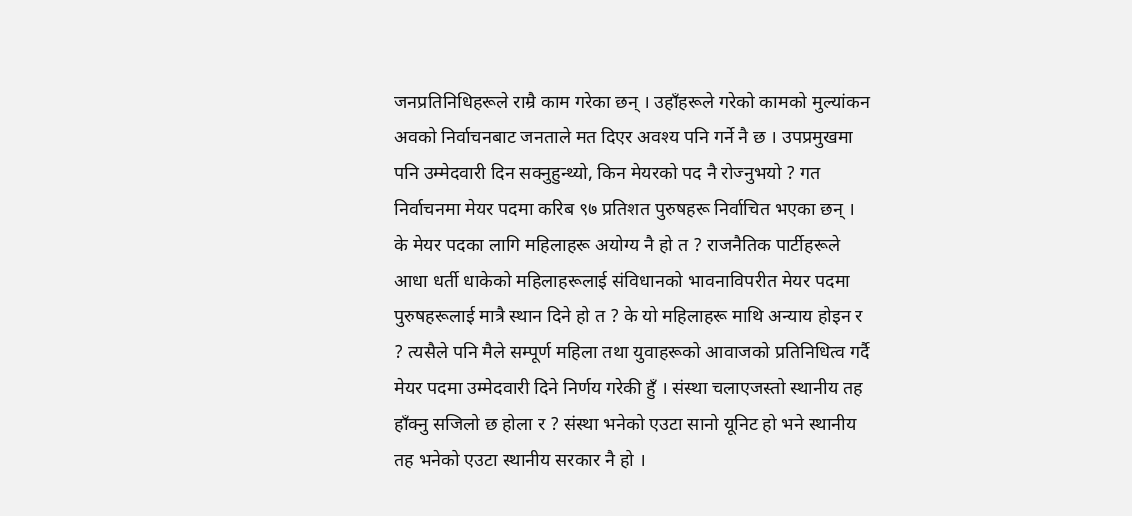जनप्रतिनिधिहरूले राम्रै काम गरेका छन् । उहाँहरूले गरेको कामको मुल्यांकन अवको निर्वाचनबाट जनताले मत दिएर अवश्य पनि गर्ने नै छ । उपप्रमुखमा पनि उम्मेदवारी दिन सक्नुहुन्थ्यो, किन मेयरको पद नै रोज्नुभयो ? गत निर्वाचनमा मेयर पदमा करिब ९७ प्रतिशत पुरुषहरू निर्वाचित भएका छन् । के मेयर पदका लागि महिलाहरू अयोग्य नै हो त ? राजनैतिक पार्टीहरूले आधा धर्ती धाकेको महिलाहरूलाई संविधानको भावनाविपरीत मेयर पदमा पुरुषहरूलाई मात्रै स्थान दिने हो त ? के यो महिलाहरू माथि अन्याय होइन र ? त्यसैले पनि मैले सम्पूर्ण महिला तथा युवाहरूको आवाजको प्रतिनिधित्व गर्दै मेयर पदमा उम्मेदवारी दिने निर्णय गरेकी हुँ । संस्था चलाएजस्तो स्थानीय तह हाँक्नु सजिलो छ होला र ? संस्था भनेको एउटा सानो यूनिट हो भने स्थानीय तह भनेको एउटा स्थानीय सरकार नै हो ।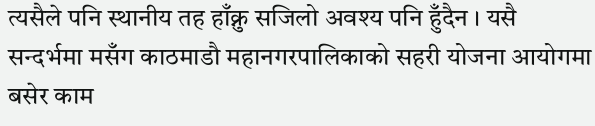त्यसैले पनि स्थानीय तह हाँक्नु सजिलो अवश्य पनि हुँदैन । यसै सन्दर्भमा मसँग काठमाडौ महानगरपालिकाको सहरी योजना आयोगमा बसेर काम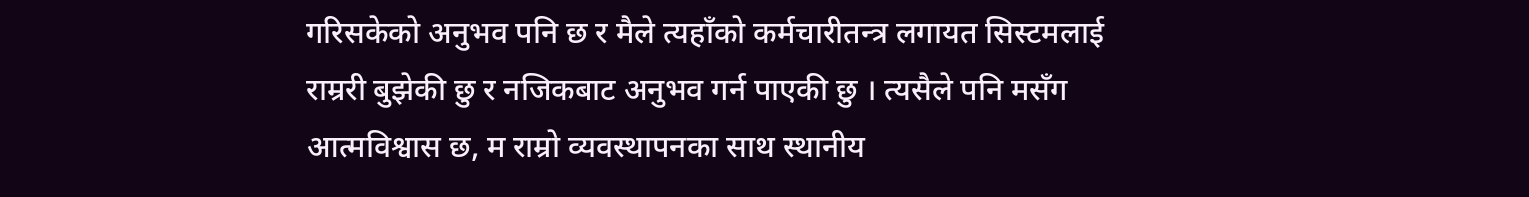गरिसकेको अनुभव पनि छ र मैले त्यहाँको कर्मचारीतन्त्र लगायत सिस्टमलाई राम्ररी बुझेकी छु र नजिकबाट अनुभव गर्न पाएकी छु । त्यसैले पनि मसँग आत्मविश्वास छ, म राम्रो व्यवस्थापनका साथ स्थानीय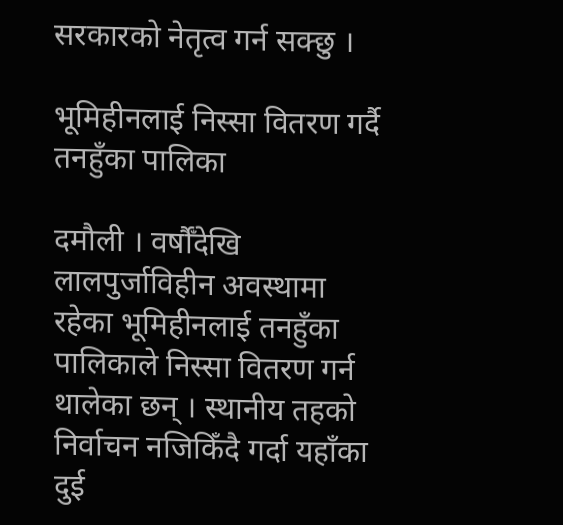सरकारको नेतृत्व गर्न सक्छु ।

भूमिहीनलाई निस्सा वितरण गर्दै तनहुँका पालिका

दमौली । वर्षौँदेखि लालपुर्जाविहीन अवस्थामा रहेका भूमिहीनलाई तनहुँका पालिकाले निस्सा वितरण गर्न थालेका छन् । स्थानीय तहको निर्वाचन नजिकिँदै गर्दा यहाँका दुई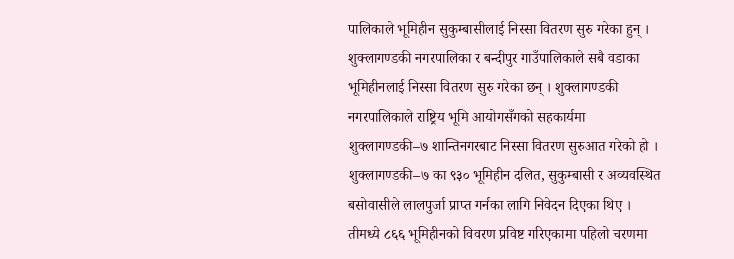पालिकाले भूमिहीन सुकुम्बासीलाई निस्सा वितरण सुरु गरेका हुन् । शुक्लागण्डकी नगरपालिका र बन्दीपुर गाउँपालिकाले सबै वडाका भूमिहीनलाई निस्सा वितरण सुरु गरेका छन् । शुक्लागण्डकी नगरपालिकाले राष्ट्रिय भूमि आयोगसँगको सहकार्यमा शुक्लागण्डकी–७ शान्तिनगरबाट निस्सा वितरण सुरुआत गरेको हो । शुक्लागण्डकी–७ का ९३० भूमिहीन दलित, सुकुम्बासी र अव्यवस्थित बसोवासीले लालपुर्जा प्राप्त गर्नका लागि निवेदन दिएका थिए । तीमध्ये ८६६ भूमिहीनको विवरण प्रविष्ट गरिएकामा पहिलो चरणमा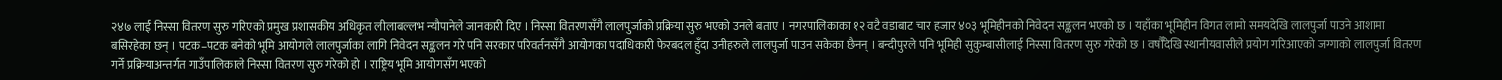२४७ लाई निस्सा वितरण सुरु गरिएको प्रमुख प्रशासकीय अधिकृत लीलाबल्लभ न्यौपानेले जानकारी दिए । निस्सा वितरणसँगै लालपुर्जाको प्रक्रिया सुरु भएको उनले बताए । नगरपालिकाका १२ वटै वडाबाट चार हजार ४०३ भूमिहीनको निवेदन सङ्कलन भएको छ । यहाँका भूमिहीन विगत लामो समयदेखि लालपुर्जा पाउने आशामा बसिरहेका छन् । पटक–पटक बनेको भूमि आयोगले लालपुर्जाका लागि निवेदन सङ्कलन गरे पनि सरकार परिवर्तनसँगै आयोगका पदाधिकारी फेरबदल हुँदा उनीहरुले लालपुर्जा पाउन सकेका छैनन् । बन्दीपुरले पनि भूमिही सुकुम्बासीलाई निस्सा वितरण सुरु गरेको छ । वर्षौँदेखि स्थानीयवासीले प्रयोग गरिआएको जग्गाको लालपुर्जा वितरण गर्ने प्रक्रियाअन्तर्गत गाउँपालिकाले निस्सा वितरण सुरु गरेको हो । राष्ट्रिय भूमि आयोगसँग भएको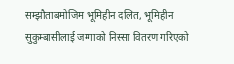सम्झौताबमोजिम भूमिहीन दलित, भूमिहीन सुकुम्बासीलाई जग्गाको निस्सा वितरण गरिएको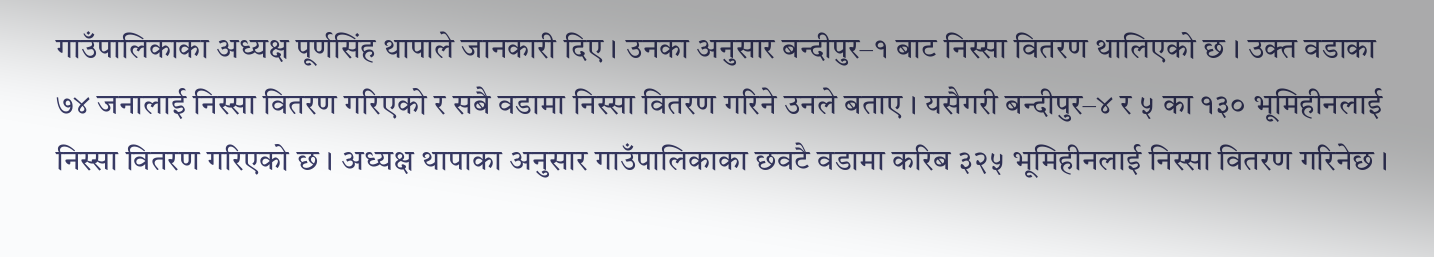गाउँपालिकाका अध्यक्ष पूर्णसिंह थापाले जानकारी दिए । उनका अनुसार बन्दीपुर–१ बाट निस्सा वितरण थालिएको छ । उक्त वडाका ७४ जनालाई निस्सा वितरण गरिएको र सबै वडामा निस्सा वितरण गरिने उनले बताए । यसैगरी बन्दीपुर–४ र ५ का १३० भूमिहीनलाई निस्सा वितरण गरिएको छ । अध्यक्ष थापाका अनुसार गाउँपालिकाका छवटै वडामा करिब ३२५ भूमिहीनलाई निस्सा वितरण गरिनेछ ।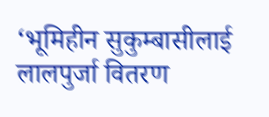‘भूमिहीन सुकुम्बासीलाई लालपुर्जा वितरण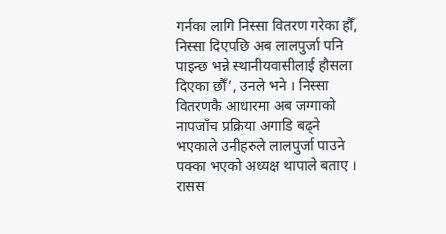गर्नका लागि निस्सा वितरण गरेका हौँ, निस्सा दिएपछि अब लालपुर्जा पनि पाइन्छ भन्ने स्थानीयवासीलाई हौसला दिएका छौँ’, उनले भने । निस्सा वितरणकै आधारमा अब जग्गाको नापजाँच प्रक्रिया अगाडि बढ्ने भएकाले उनीहरुले लालपुर्जा पाउने पक्का भएको अध्यक्ष थापाले बताए । रासस